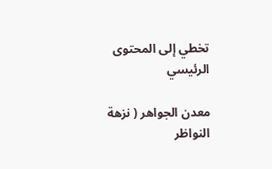تخطي إلى المحتوى الرئيسي

معدن الجواهر ( نزهة النواظر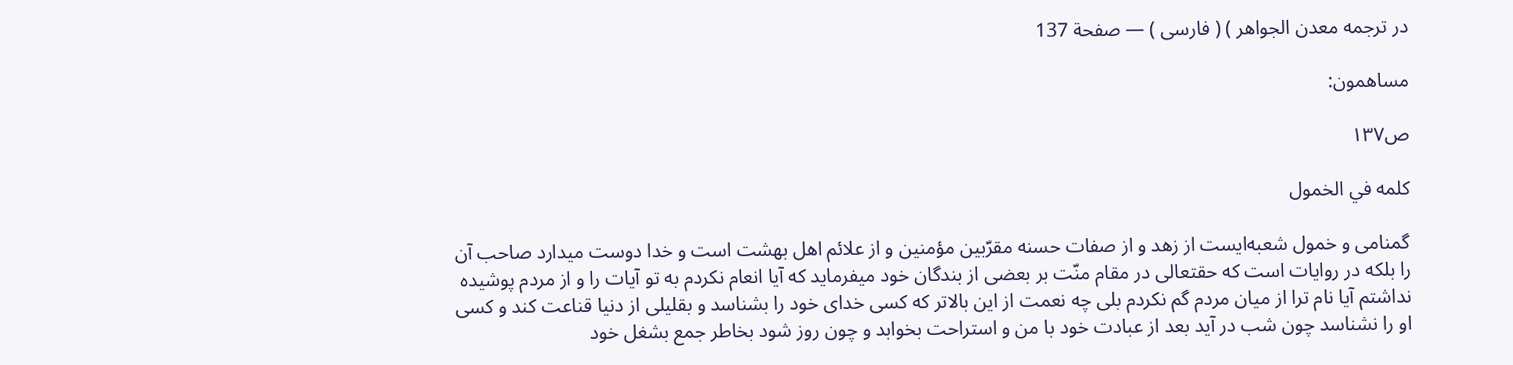در ترجمه معدن الجواهر ) ( فارسى ) — صفحة 137

مساهمون:

ص١٣٧

كلمه في الخمول

گمنامى و خمول شعبه‌ايست از زهد و از صفات حسنه مقرّبين مؤمنين و از علائم اهل بهشت است و خدا دوست ميدارد صاحب آن را بلكه در روايات است كه حقتعالى در مقام منّت بر بعضى از بندگان خود ميفرمايد كه آيا انعام نكردم به تو آيات را و از مردم پوشيده نداشتم آيا نام ترا از ميان مردم گم نكردم بلى چه نعمت از اين بالاتر كه كسى خداى خود را بشناسد و بقليلى از دنيا قناعت كند و كسى او را نشناسد چون شب در آيد بعد از عبادت خود با من و استراحت بخوابد و چون روز شود بخاطر جمع بشغل خود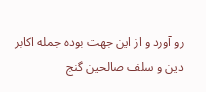رو آورد و از اين جهت بوده جمله اكابر دين و سلف صالحين گنج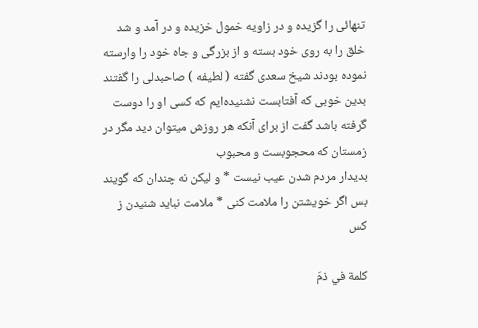تنهائى را گزيده و در زاويه خمول خزيده و در آمد و شد خلق را به روى خود بسته و از بزرگى و جاه خود را وارسته نموده بودند شيخ سعدى گفته ( لطيفه ) صاحبدلى را گفتند بدين خوبى كه آفتابست نشنيده‌ايم كه كسى او را دوست گرفته باشد گفت از براى آنكه هر روزش ميتوان ديد مگر در زمستان كه محجوبست و محبوب
بديدار مردم شدن عيب نيست * و ليكن نه چندان كه گويند بس اگر خويشتن را ملامت كنى * ملامت نبايد شنيدن ز كس

كلمة في ذمّ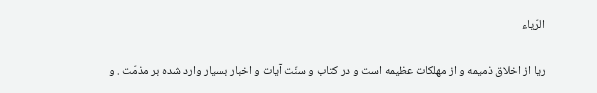الرّياء

ريا از اخلاق ذميمه و از مهلكات عظيمه است و در كتاب و سنّت آيات و اخبار بسيار وارد شده بر مذمّت . و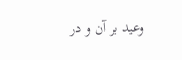وعيد بر آن و در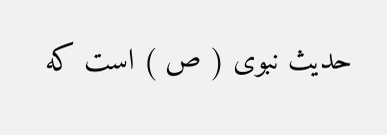حديث نبوى ( ص ) است كه